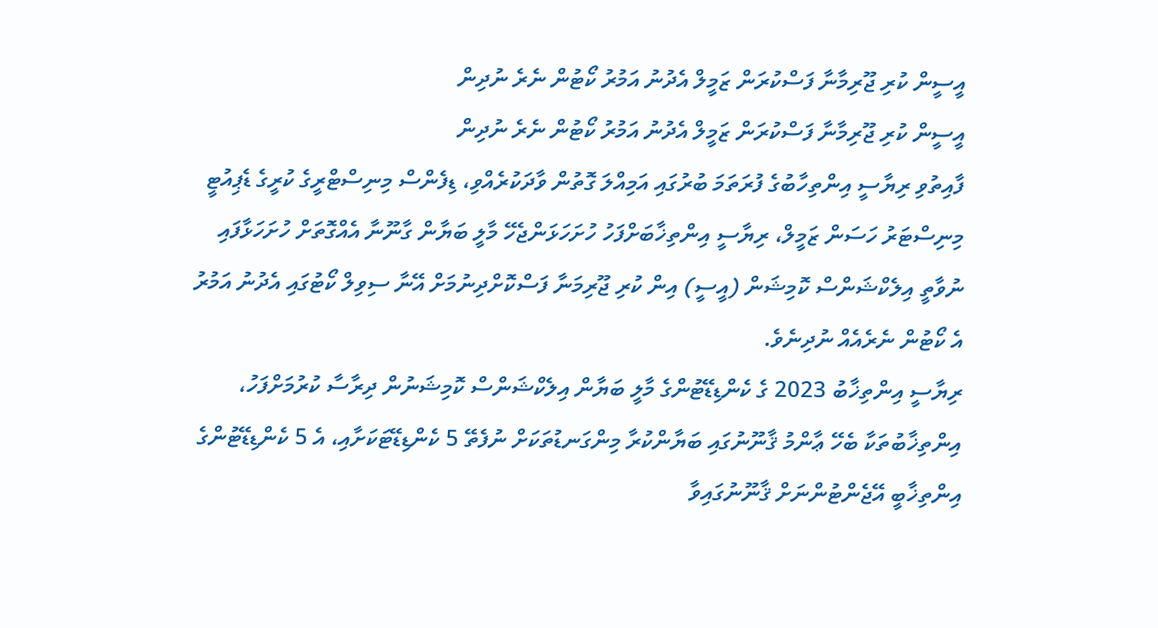އީސީން ކުރި ޖޫރިމާނާ ފަސްކުރަން ޒަމީލް އެދުނު އަމުރު ކޯޓުން ނެރެ ނުދިން
އީސީން ކުރި ޖޫރިމާނާ ފަސްކުރަން ޒަމީލް އެދުނު އަމުރު ކޯޓުން ނެރެ ނުދިން
ފާއިތުވި ރިޔާސީ އިންތިހާބުގެ ފުރަތަމަ ބުރުގައި އަމިއްލަ ގޮތުން ވާދަކުރެއްވި، ޑިފެންސް މިނިސްޓްރީގެ ކުރީގެ ޑެޕިއުޓީ މިނިސްޓަރު ހަސަން ޒަމީލް، ރިޔާސީ އިންތިޚާބަށްފަހު ހުށަހަޅަންޖެހޭ މާލީ ބަޔާން ގާނޫނާ އެއްގޮތަށް ހުށަހަޅާފައި ނުވާތީ އިލެކްޝަންސް ކޮމިޝަން (އީސީ) އިން ކުރި ޖޫރިމަނާ ފަސްކޮށްދިނުމަށް އޭނާ ސިވިލް ކޯޓުގައި އެދުނު އަމުރު އެ ކޯޓުން ނެރެއެއް ނުދިނެވެ.
ރިޔާސީ އިންތިޚާބު 2023 ގެ ކެންޑިޑޭޓުންގެ މާލީ ބަޔާން އިލެކްޝަންސް ކޮމިޝަނުން ދިރާސާ ކުރުމަށްފަހު، އިންތިޚާބުތަކާ ބެހޭ ޢާންމު ޤާނޫނުގައި ބަޔާންކުރާ މިންގަނޑުތަކަށް ނުފެތޭ 5 ކެންޑިޑޭޓަކަށާއި، އެ 5 ކެންޑިޑޭޓުންގެ އިންތިޚާބީ އޭޖެންޓުންނަށް ޤާނޫނުގައިވާ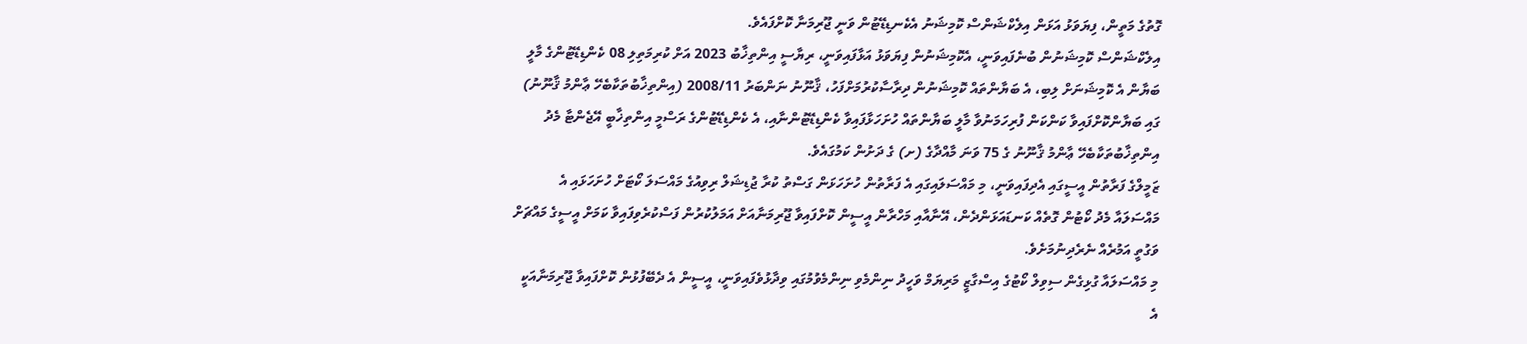ގޮތުގެ މަތީން، ފިޔަވަޅު އަޅަން އިލެކްޝަންސް ކޮމިޝަނު އެކެނޑިޑޭޓުން ވަނީ ޖޫރިމަނާ ކޮށްފައެވެ.
އިލެކްޝަންސް ކޮމިޝަނުން ބުނެފައިވަނީ، އެކޮމިޝަނުން ފިޔަވަޅު އަޅާފައިވަނީ، ރިޔާސީ އިންތިޚާބު 2023 އަށް ކުރިމަތިލި 08 ކެންޑިޑޭޓުންގެ މާލީ ބަޔާން އެ ކޮމިޝަނަށް ލިބި، އެ ބަޔާންތައް ކޮމިޝަނުން ދިރާސާކުރުމަށްފަހު، ޤާނޫނު ނަންބަރު 2008/11 (އިންތިޚާބުތަކާބެހޭ ޢާންމު ޤާނޫނު) ގައި ބަޔާންކޮށްފައިވާ ކަންކަން ފުރިހަމަނުވާ މާލީ ބަޔާންތައް ހުށަހަޅާފައިވާ ކެންޑިޑޭޓުންނާއި، އެ ކެންޑިޑޭޓުންގެ ރަސްމީ އިންތިޚާބީ އޭޖެންޓާ މެދު އިންތިޚާބުތަކާބެހޭ ޢާންމު ޤާނޫނު ގެ 75 ވަނަ މާއްދާގެ (ށ) ގެ ދަށުން ކަމުގައެވެ.
ޒަމީލްގެ ފަރާތުން އީސީގައި އެދިފައިވަނީ، މި މައްސަލައިގައި އެ ފަރާތުން ހުށަހަޅަން ގަސްތު ކުރާ ޖުޑިޝަލް ރިވިއުގެ މައްސަލަ ކޯޓަށް ހުށަހަޅައި އެ މައްސަލައާ މެދު ކޯޓުން ގޮތެއް ކަނޑައަޅަންދެން، އޭނާއާއި މަހްރާން އީސީން ކޮށްފައިވާ ޖޫރިމަނާއަށް އަމަލުކުރުން ފަސްކުރެވިފައިވާ ކަމަށް އީސީގެ މައްޗަށް ވަގުތީ އަމުރެއް ނެރެދިނުމަށެވެ.
މި މައްސަލައާ ގުޅިގެން ސިވިލް ކޯޓުގެ އިސްގާޒީ މަރިޔަމް ވަހީދު ނިންމެވި ނިންމެވުމުގައި ވިދާޅުވެފައިވަނީ، އީސީން އެ ދެބޭފުޅުން ކޮށްފައިވާ ޖޫރިމަނާއަކީ އެ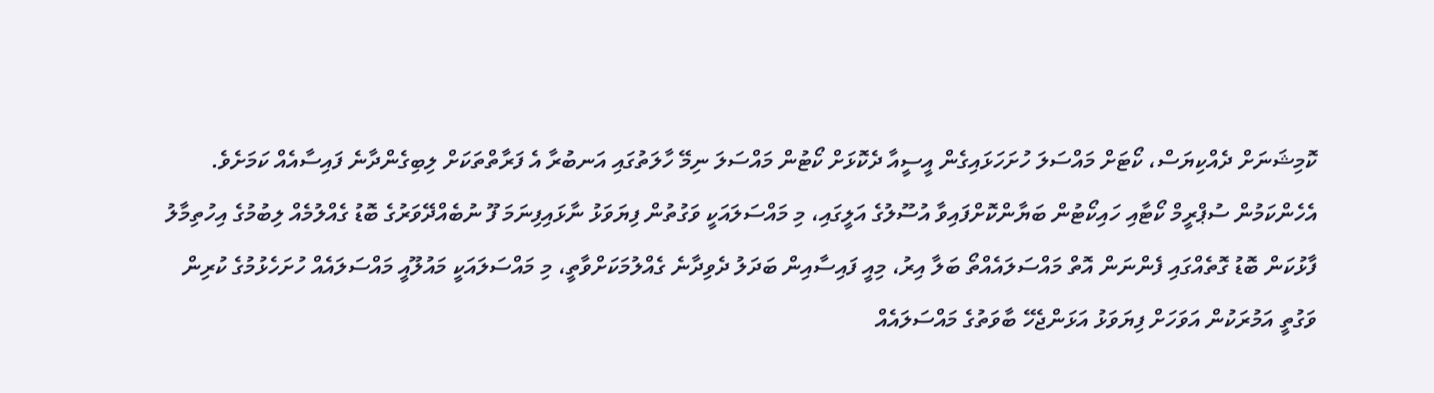ކޮމިޝަނަށް ދެއްކިޔަސް، ކޯޓަށް މައްސަލަ ހުށަހަޅައިގެން އީސީއާ ދެކޮޅަށް ކޯޓުން މައްސަލަ ނިމޭ ހާލަތުގައި އަނބުރާ އެ ފަރާތްތަކަށް ލިބިގެންދާނެ ފައިސާއެއް ކަމަށެވެ.
އެހެންކަމުން ސުޕްރީމް ކޯޓާއި ހައިކޯޓުން ބަޔާންކޮށްފައިވާ އުސޫލުގެ އަލީގައި، މި މައްސަލައަކީ ވަގުތުން ފިޔަވަޅު ނާޅައިފިނަމަ ފޫ ނުބެއްދޭވަރުގެ ބޮޑު ގެއްލުމެއް ލިބުމުގެ އިހުތިމާލު ފާޅުކަން ބޮޑު ގޮތެއްގައި ފެންނަން އޮތް މައްސަލައެއްތޯ ބަލާ އިރު، މިއީ ފައިސާއިން ބަދަލު ދެވިދާނެ ގެއްލުމަކަށްވާތީ، މި މައްސަލައަކީ މައުލޫއީ މައްސަލައެއް ހުށަހެޅުމުގެ ކުރިން ވަގުތީ އަމުރަކުން އަވަހަށް ފިޔަވަޅު އަޅަންޖެހޭ ބާވަތުގެ މައްސަލައެއް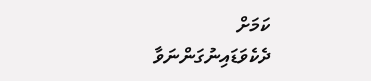ކަމަށް ދެކެވަޑައިނުގަންނަވާ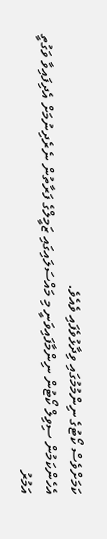ކަމަށްވެސް ކޯޓުގެ ނިންމުމުގައި ވިދާޅުވެފައި ވެއެވެ.
އެހެންކަމުން ސިވިލް ކޯޓުން ނިންމާފައިވަނީ މި މައްސަލައިގައި ޒަމީލްގެ ފަރާތުން ނެރެދިނުމަށް އެދިފައިވާ ވަގުތީ އަމުރު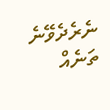ނެރެދެވޭނެ ތަނެއް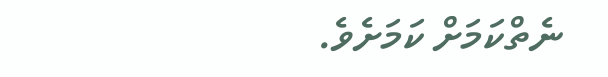ނެތްކަމަށް ކަމަށެވެ.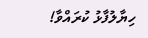ހިޔާލުފާޅު ކުރައްވާ!